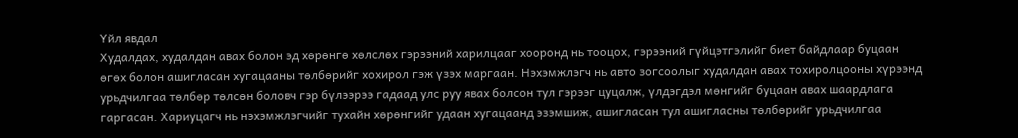Үйл явдал
Худалдах, худалдан авах болон эд хөрөнгө хөлслөх гэрээний харилцааг хооронд нь тооцох, гэрээний гүйцэтгэлийг биет байдлаар буцаан өгөх болон ашигласан хугацааны төлбөрийг хохирол гэж үзэх маргаан. Нэхэмжлэгч нь авто зогсоолыг худалдан авах тохиролцооны хүрээнд урьдчилгаа төлбөр төлсөн боловч гэр бүлээрээ гадаад улс руу явах болсон тул гэрээг цуцалж, үлдэгдэл мөнгийг буцаан авах шаардлага гаргасан. Хариуцагч нь нэхэмжлэгчийг тухайн хөрөнгийг удаан хугацаанд эзэмшиж, ашигласан тул ашигласны төлбөрийг урьдчилгаа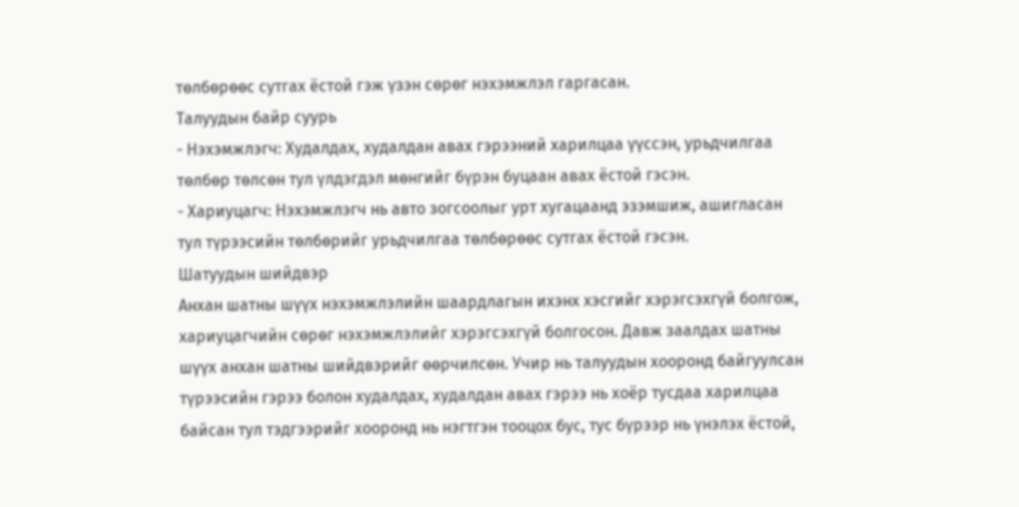төлбөрөөс сутгах ёстой гэж үзэн сөрөг нэхэмжлэл гаргасан.
Талуудын байр суурь
- Нэхэмжлэгч: Худалдах, худалдан авах гэрээний харилцаа үүссэн, урьдчилгаа төлбөр төлсөн тул үлдэгдэл мөнгийг бүрэн буцаан авах ёстой гэсэн.
- Хариуцагч: Нэхэмжлэгч нь авто зогсоолыг урт хугацаанд эзэмшиж, ашигласан тул түрээсийн төлбөрийг урьдчилгаа төлбөрөөс сутгах ёстой гэсэн.
Шатуудын шийдвэр
Анхан шатны шүүх нэхэмжлэлийн шаардлагын ихэнх хэсгийг хэрэгсэхгүй болгож, хариуцагчийн сөрөг нэхэмжлэлийг хэрэгсэхгүй болгосон. Давж заалдах шатны шүүх анхан шатны шийдвэрийг өөрчилсөн. Учир нь талуудын хооронд байгуулсан түрээсийн гэрээ болон худалдах, худалдан авах гэрээ нь хоёр тусдаа харилцаа байсан тул тэдгээрийг хооронд нь нэгтгэн тооцох бус, тус бүрээр нь үнэлэх ёстой,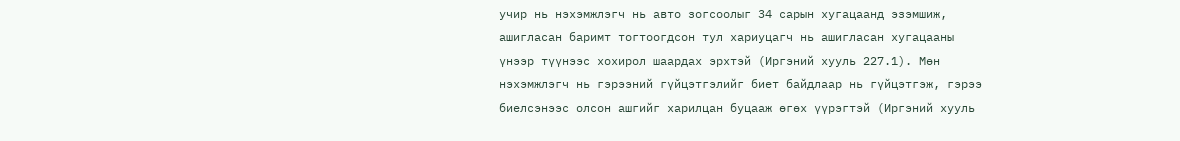учир нь нэхэмжлэгч нь авто зогсоолыг 34 сарын хугацаанд эзэмшиж, ашигласан баримт тогтоогдсон тул хариуцагч нь ашигласан хугацааны үнээр түүнээс хохирол шаардах эрхтэй (Иргэний хууль 227.1). Мөн нэхэмжлэгч нь гэрээний гүйцэтгэлийг биет байдлаар нь гүйцэтгэж, гэрээ биелсэнээс олсон ашгийг харилцан буцааж өгөх үүрэгтэй (Иргэний хууль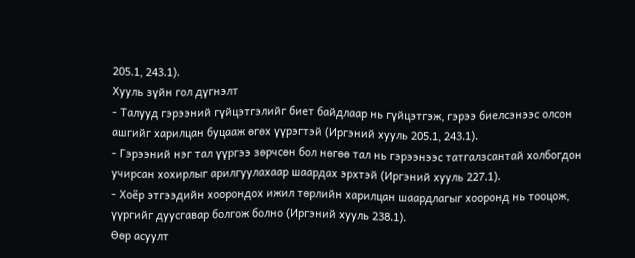205.1, 243.1).
Хууль зүйн гол дүгнэлт
- Талууд гэрээний гүйцэтгэлийг биет байдлаар нь гүйцэтгэж, гэрээ биелсэнээс олсон ашгийг харилцан буцааж өгөх үүрэгтэй (Иргэний хууль 205.1, 243.1).
- Гэрээний нэг тал үүргээ зөрчсөн бол нөгөө тал нь гэрээнээс татгалзсантай холбогдон учирсан хохирлыг арилгуулахаар шаардах эрхтэй (Иргэний хууль 227.1).
- Хоёр этгээдийн хоорондох ижил төрлийн харилцан шаардлагыг хооронд нь тооцож, үүргийг дуусгавар болгож болно (Иргэний хууль 238.1).
Өөр асуулт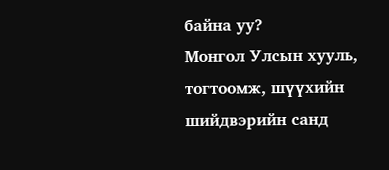байна уу?
Монгол Улсын хууль, тогтоомж, шүүхийн шийдвэрийн санд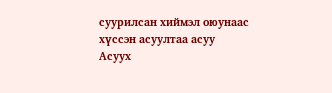суурилсан хиймэл оюунаас хүссэн асуултаа асуу
Асуух